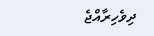ދިވެހިރާއްޖެ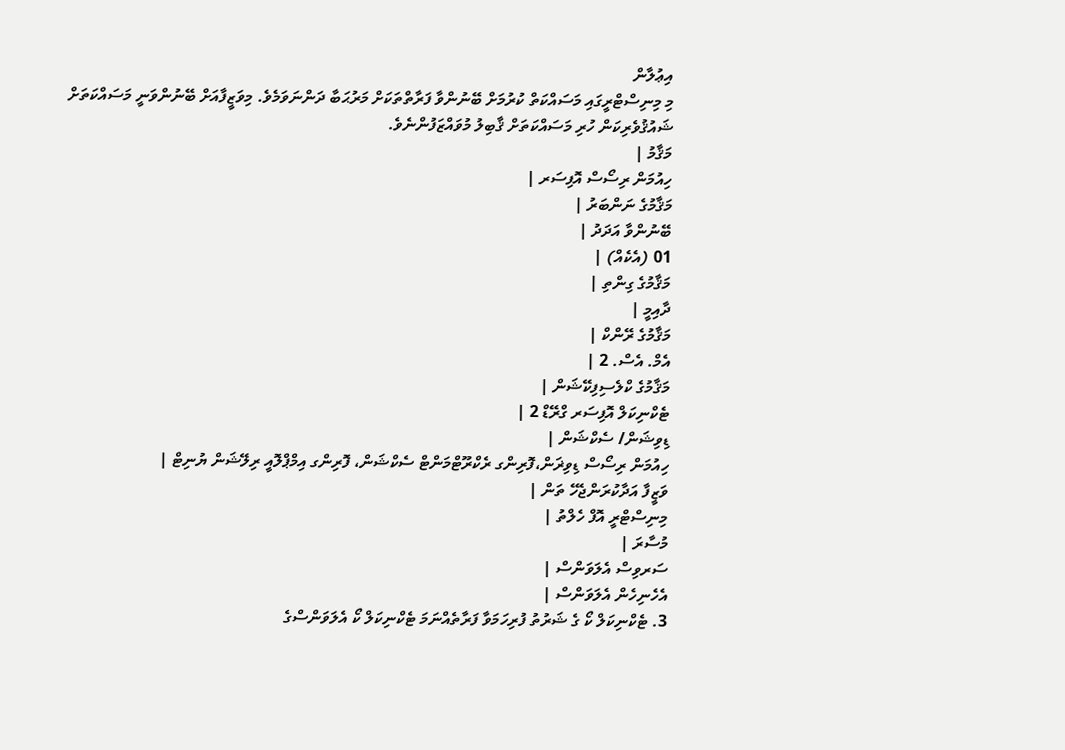އިޢުލާން
މި މިނިސްޓްރީގައި މަސައްކަތް ކުރުމަށް ބޭނުންވާ ފަރާތްތަކަށް މަރުޙަބާ ދަންނަވަމެވެ. މިވަޒީފާއަށް ބޭނުންވަނީ މަސައްކަތަށް ޝައުޤުވެރިކަން ހުރި މަސައްކަތަށް ޤާބިލު މުވައްޒަފުންނެވެ.
މަޤާމު |
ހިއުމަން ރިސޯސް އޮފިސަރ |
މަޤާމުގެ ނަންބަރު |
ބޭނުންވާ އަދަދު |
01 (އެކެއް) |
މަޤާމުގެ ގިންތި |
ދާއިމީ |
މަޤާމުގެ ރޭންކް |
އެމް. އެސް. 2 |
މަޤާމުގެ ކްލެސިފިކޭޝަން |
ޓެކްނިކަލް އޮފިސަރ ގްރޭޑް 2 |
ޑިވިޝަން/ ސެކްޝަން |
ހިއުމަން ރިސޯސް ޑިވިޜަން،ފޮރިންގ ރެކްރޫޓްމަންޓް ސެކްޝަން، ފޮރިންގ އިމްޕްލޮއީ ރިލޭޝަން ޔުނިޓް |
ވަޒީފާ އަދާކުރަންޖެހޭ ތަން |
މިނިސްޓްރީ އޮފް ހެލްތު |
މުސާރަ |
ސަރވިސް އެލަވަންސް |
އެހެނިހެން އެލަވަންސް |
3. ޓެކްނިކަލް ކޯ ގެ ޝަރުތު ފުރިހަމަވާ ފަރާތެއްނަމަ ޓެކްނިކަލް ކޯ އެލަވަންސްގެ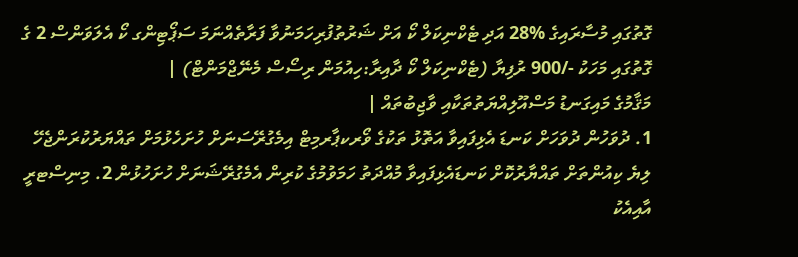ގޮތުގައި މުސާރައިގެ %28 އަދި ޓެކްނިކަލް ކޯ އަށް ޝަރުތުފުރިހަމަނުވާ ފަރާތެއްނަމަ ސަޕޯޓިންގ ކޯ އެލަވަންސް 2 ގެ ގޮތުގައި މަހަކު -/900 ރުފިޔާ (ޓެކްނިކަލް ކޯ ދާއިރާ:ހިއުމަން ރިސޯސް މެނޭޖްމަންޓް) |
މަޤާމުގެ މައިގަނޑު މަސްއޫލިއްޔަތުތަކާއި ވާޖިބުތައް |
1. ދުވަހުން ދުވަހަށް ކަނޑަ އެޅިފައިވާ އަތޮޅު ތަކުގެ ވޯރކޕާރމިޓް އިމެގުރޭސަނަށް ހުށަހެޅުމަށް ތައްޔަރުކުރަންޖެހޭ ލިޔެ ކިއުންތަށް ތައްޔާރުކޮށް ކަނޑައެޅިފައިވާ މުއްދަތު ހަމަވުމުގެ ކުރިން އެމެގުރޭޝަނަށް ހުށަހުޅުން 2. މިނިސްޓރީ އާއިއެކު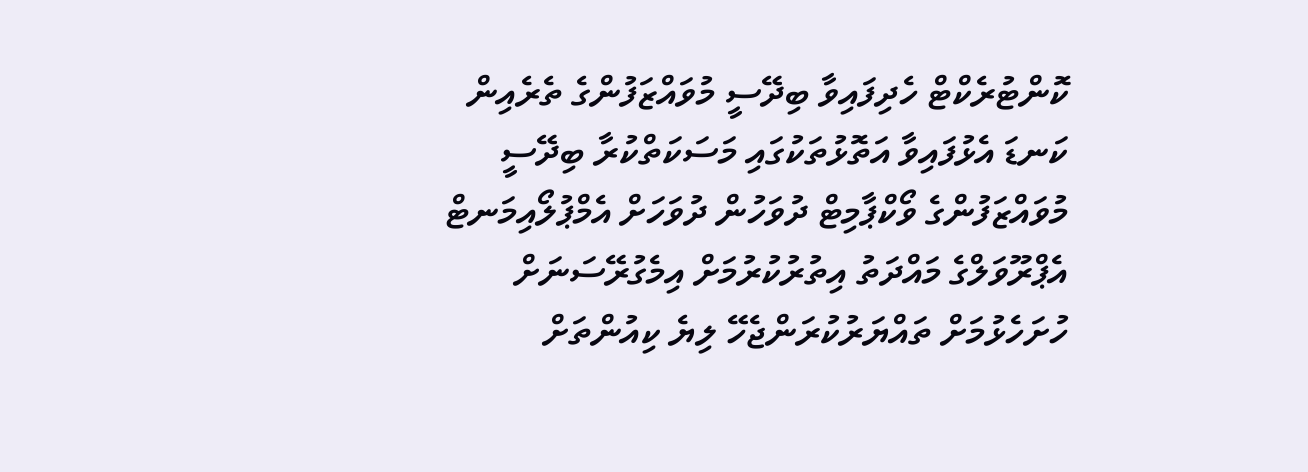ކޮންޓުރެކްޓް ހެދިފައިވާ ބިދޭސީ މުވައްޒަފުންގެ ތެރެއިން ކަނޑަ އެޅުފައިވާ އަތޮޅުތަކުގައި މަސަކަތްކުރާ ބިދޭސީ މުވައްޒަފުންގެ ވޯކްޕާމިޓް ދުވަހުން ދުވަހަށް އެމްޕުލޯއިމަނޓް އެޕްރޫވަލްގެ މައްދަތު އިތުރުކުރުމަށް އިމެގުރޭސަނަށް ހުށަހެޅުމަށް ތައްޔަރުކުރަންޖެހޭ ލިޔެ ކިއުންތަށް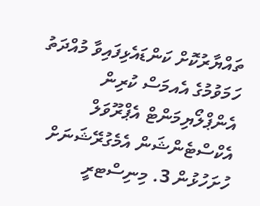ތައްޔާރުކޮށް ކަންޑައެޅިފައިވާ މުއްދަތު ހަމަވުމުގެ އެއމަސް ކުރިން އެންޕްލޯޔިމަންޓް އެޕްރޫވަލް އެކްސްޓެންޝަން އެމެގުރޭޝަނަށް ހުށަހުޅުން 3. މިނިސްޓރީ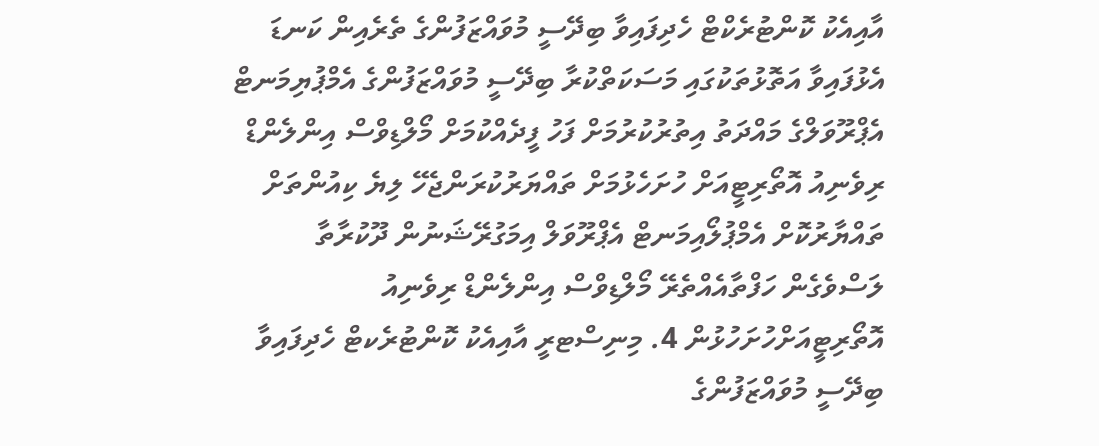އާއިއެކު ކޮންޓުރެކްޓް ހެދިފައިވާ ބިދޭސީ މުވައްޒަފުންގެ ތެރެއިން ކަނޑަ އެޅުފައިވާ އަތޮޅުތަކުގައި މަސަކަތްކުރާ ބިދޭސީ މުވައްޒަފުންގެ އެމްޕުޔިމަނޓް އެޕްރޫވަލްގެ މައްދަތު އިތުރުކުރުމަށް ފަހު ފީދެއްކުމަށް މޯލްޑިވްސް އިންލެންޑް ރިވެނިއު އޮތޯރިޓީއަށް ހުށަހެޅުމަށް ތައްޔަރުކުރަންޖެހޭ ލިޔެ ކިއުންތަށް ތައްޔާރުކޮށް އެމްޕުލޯއިމަނޓް އެޕްރޫވަލް އިމަގުރޭޝަނުން ދޫކުރާތާ ލަސްވެގެން ހަފްތާއެއްތެރޭ މޯލްޑިވްސް އިންލެންޑް ރިވެނިއު އޮތޯރިޓީއަށްހުށަހުޅުން 4. މިނިސްޓރީ އާއިއެކު ކޮންޓުރެކޓް ހެދިފައިވާ ބިދޭސީ މުވައްޒަފުންގެ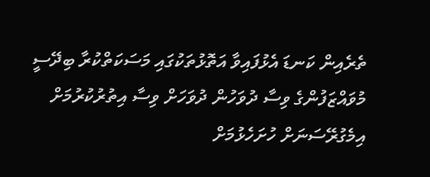ތެރެއިން ކަނޑަ އެޅުފައިވާ އަތޮޅުތަކުގައި މަސަކަތްކުރާ ބިދޭސީ މުވައްޒަފުންގެ ވިސާ ދުވަހުން ދުވަހަށް ވިސާ އިތުރުކުރުމަށް އިމެގުރޭސަނަށް ހުށަހެޅުމަށް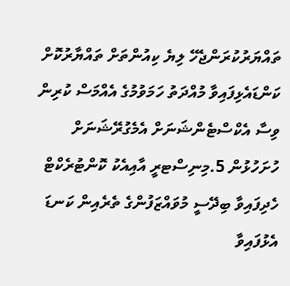ތައްޔަރުކުރަންޖެހޭ ލިޔެ ކިއުންތަށް ތައްޔާރުކޮށް ކަންޑައެޅިފައިވާ މުއްދަތު ހަމަވުމުގެ އެއްމަސް ކުރިން ވިސާ އެކްސްޓެންޝަނަށް އެމެގުރޭޝަނަށް ހުށަހުޅުން 5.މިނިސްޓރީ އާއިއެކު ކޮންޓުރެކްޓް ހެދިފައިވާ ބިދޭސީ މުވައްޒަފުންގެ ތެރެއިން ކަނޑަ އެޅުފައިވާ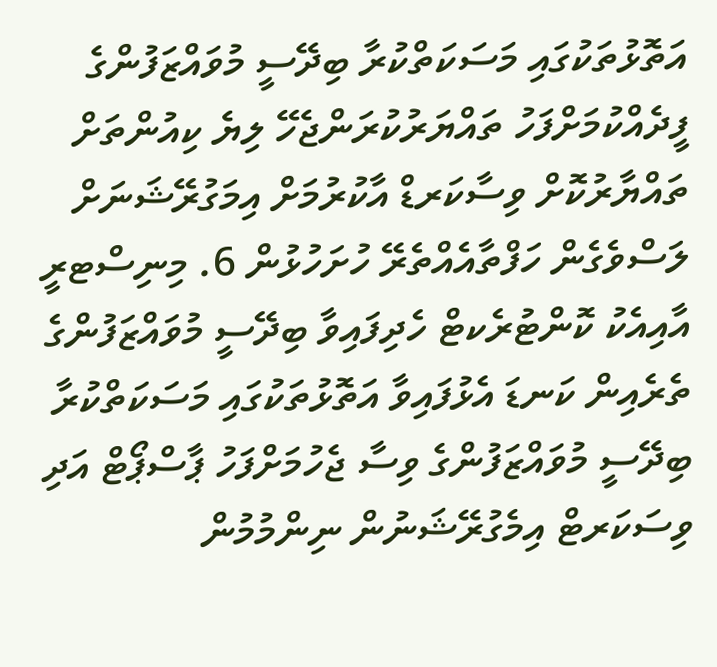އަތޮޅުތަކުގައި މަސަކަތްކުރާ ބިދޭސީ މުވައްޒަފުންގެ ފީދެއްކުމަށްފަހު ތައްޔަރުކުރަންޖެހޭ ލިޔެ ކިއުންތަށް ތައްޔާރުކޮށް ވިސާކަރޑް އާކުރުމަށް އިމަގުރޭޝަނަށް ލަސްވެގެން ހަފްތާއެއްތެރޭ ހުށަހުޅުން 6. މިނިސްޓރީ އާއިއެކު ކޮންޓުރެކޓް ހެދިފައިވާ ބިދޭސީ މުވައްޒަފުންގެ ތެރެއިން ކަނޑަ އެޅުފައިވާ އަތޮޅުތަކުގައި މަސަކަތްކުރާ ބިދޭސީ މުވައްޒަފުންގެ ވިސާ ޖެހުމަށްފަހު ޕާސްޕޯޓް އަދި ވިސަކަރޓް އިމެގުރޭޝަނުން ނިންމުމުން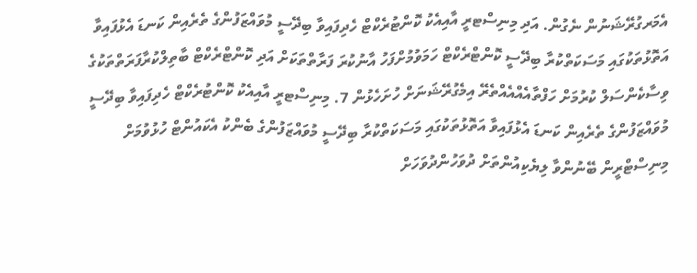އެމަރގުރޭޝަނުން ނެގުން. އަދި މިނިސްޓރީ އާއިއެކު ކޮންޓުރެކްޓް ހެދިފައިވާ ބިދޭސީ މުވައްޒަފުންގެ ތެރެއިން ކަނޑަ އެޅުފައިވާ އަތޮޅުތަކުގައި މަސަކަތްކުރާ ބިދޭސީ ކޮންޓްރެކްޓް ހަމަވުމުށްފަހު އާނުކުރަ ފަރާތްތަކަށް އަދި ކޮންޓްރެކްޓް ބާތިލްކުރާފަރަތްތަކުގެ ވިސާކެންސަލް ކުރުމަށް ހަފްތާއެއްއެއްތެރޭ އިމެގުރޭޝަނަށް ހުށަހެޅުން 7. މިނިސްޓރީ އާއިއެކު ކޮންޓުރެކްޓް ހެދިފައިވާ ބިދޭސީ މުވައްޒަފުންގެ ތެރެއިން ކަނޑަ އެޅުފައިވާ އަތޮޅުތަކުގައި މަސަކަތްކުރާ ބިދޭސީ މުވައްޒަފުންގެ ބެންކު އެކައުންޓް ހުޅުވުމަށް މިނިސްޓްރީން ބޭނުންވާ ލިޔެކިއުންތަށް ދުވަހުންދުވަހަށް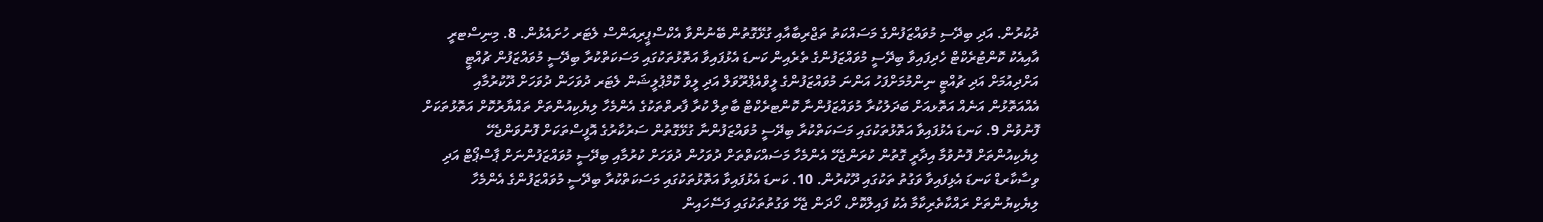ދުކުރުން. އަދި ބިދޭސި މުވައްޒަފުންގެ މަސައްކަތު ތަޖްރިބާއާއި ގުޅޭގޮތުން ބޭނުންވާ އެކްސްޕީރިއަންސް ލެޓަރ ހުށައެޅުން. 8. މިނިސްޓރީ އާއިއެކު ކޮންޓުރެކްޓް ހެދިފައިވާ ބިދޭސީ މުވައްޒަފުންގެ ތެރެއިން ކަނޑަ އެޅުފައިވާ އަތޮޅުތަކުގައި މަސަކަތްކުރާ ބިދޭސީ މުވައްޒަފުން ޗުއްޓީ އަށްދިއުމަށް އަދި ޗުއްޓީ ނިންމުމަށްފަހު އަންނަ މުވައްޒަފުންގެ ލީވްއެޕްރޫވަލް އަދި ލީވް ކޮމްޕުލީޝަން ލެޓަރ ދުވަހަން ދުވަހަށް ދޫކުރުމާއި އެއްއަތޮޅުން އަނެއް އަތޮޅއަށް ބަދަލުކުރާ މުވައްޒަފުންނާ ކޮންޓރެކްޓް ބާތިލް ކުރާ ފާރތްތަކުގެ އެންމެހާ ލިޔެކިއުންތަށް ތައްޔާރުކޮށް އަތޮޅުތަކަށް ފޮނުވުން 9. ކަނޑަ އެޅުފައިވާ އަތޮޅުތަކުގައި މަސަކަތްކުރާ ބިދޭސީ މުވައްޒަފުންނާ ގުޅޭގޮތުން ސަރުކާރުގެ އޮފީސްތަކަށް ފޮނުވަންޖެހޭ ލިޔެކިއުންތަށް ފޮނުވުމާ އިދާރީ ގޮތުން ކުރަންޖެހޭ އެންމެހާ މަސައްކަތްތަށް ދުވަހުން ދުވަހަށް ކުރުމާއި ބިދޭސީ މުވައްޒަފުންނަށް ޕާސްޕޯޓް އަދި ވިސާކާރޑް ކަނޑަ އެޅިފައިވާ ވަގުތު ތަކުގައި ދޫކުރުން. 10. ކަނޑަ އެޅުފައިވާ އަތޮޅުތަކުގައި މަސަކަތްކުރާ ބިދޭސީ މުވައްޒަފުންގެ އެންމެހާ ލިޔެކިޔުންތަށް ރައްކާތެރިކާމާ އެކު ފައިލްކޮށް، ހޯދަން ޖެހޭ ވަގުތުތަކުގައި ފަސޭހައިން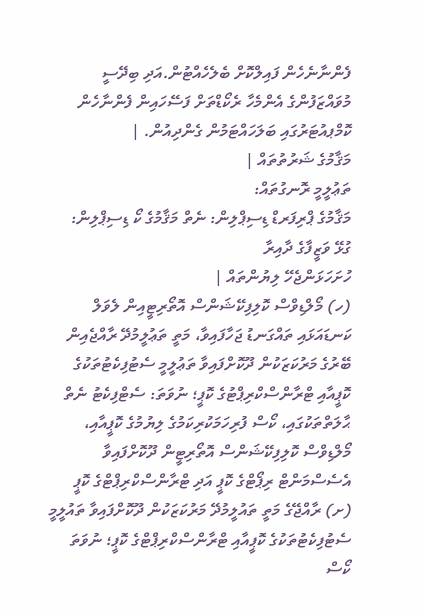ފެންނާނެހެން ފައިލްކޮށް ބެލެހެއްޓުން.އަދި ބިދޭސީ މުވައްޒަފުންގެ އެންމެހާ ރެކޯޑްތަށް ފަސޭހައިން ފެންނާހެން ކޮމްޕއުޓަރުގައި ބަލަހައްޓަމުން ގެންދިއުން. |
މަޤާމުގެ ޝަރުތުތައް |
ތަޢުލީމީ ރޮނގުތައް:
މަޤާމުގެ ޕްރިފަރޑް ޑިސިޕްލިން: ނެތް މަޤާމުގެ ކޯ ޑިސިޕްލިން:
ގުޅޭ ވަޒީފާގެ ދާއިރާ
ހުށަހަޅަންޖެހޭ ލިޔުންތައް |
(ހ) މޯލްޑިވްސް ކޮލިފިކޭޝަންސް އޮތޯރިޓީއިން ލެވަލް ކަނޑައަޅައި ތައްގަނޑު ޖަހާފައިވާ، މަތީ ތަޢުލީމުދޭ ރާއްޖެއިން ބޭރުގެ މަރުކަޒަކުން ދޫކޮށްފައިވާ ތަޢުލީމީ ސެޓުފިކެޓުތަކުގެ ކޮޕީއާއި ޓްރާންސްކްރިޕްޓުގެ ކޮޕީ؛ ނުވަތަ: ސެޓްފިކެޓު ނެތް ޙާލަތްތަކުގައި، ކޯސް ފުރިހަމަކުރިކަމުގެ ލިޔުމުގެ ކޮޕީއާއި، މޯލްޑިވްސް ކޮލިފިކޭޝަންސް އޮތޯރިޓީން ދޫކޮށްފައިވާ އެސެސްމަންޓް ރިޕޯޓްގެ ކޮޕީ އަދި ޓްރާންސްކްރިޕްޓްގެ ކޮޕީ (ށ) ރާއްޖޭގެ މަތީ ތައުލީމުދޭ މަރުކަޒަކުން ދޫކޮށްފައިވާ ތައުލީމީ ސެޓުފިކެޓުތަކުގެ ކޮޕީއާއި ޓްރާންސްކްރިޕްޓްގެ ކޮޕީ؛ ނުވަތަ ކޯސް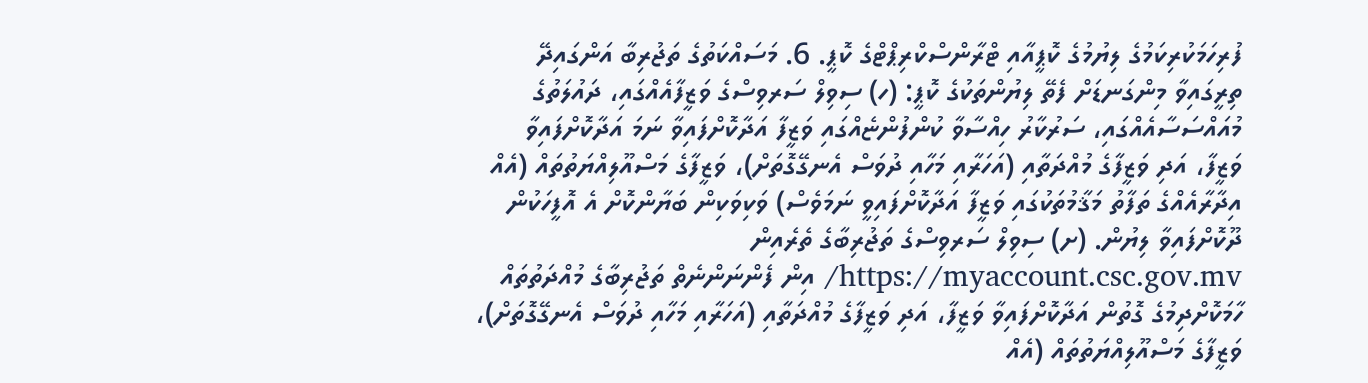ފުރިހަމަކުރިކަމުގެ ލިޔުމުގެ ކޮޕީއާއި ޓްރާންސްކްރިޕްޓްގެ ކޮޕީ. 6. މަސައްކަތުގެ ތަޖުރިބާ އަންގައިދޭ ތިރީގައިވާ މިންގަނޑަށް ފެތޭ ލިޔުންތަކުގެ ކޮޕީ: (ހ) ސިވިލް ސަރވިސްގެ ވަޒީފާއެއްގައި، ދައުލަތުގެ މުއައްސަސާއެއްގައި، ސަރުކާރު ހިއްސާވާ ކުންފުންޏެއްގައި ވަޒީފާ އަދާކޮށްފައިވާ ނަމަ އަދާކޮށްފައިވާ ވަޒީފާ، އަދި ވަޒީފާގެ މުއްދަތާއި (އަހަރާއި މަހާއި ދުވަސް އެނގޭގޮތަށް)، ވަޒީފާގެ މަސްއޫލިއްޔަތުތައް (އެއް އިދާރާއެއްގެ ތަފާތު މަޤާމުތަކުގައި ވަޒީފާ އަދާކޮށްފައިވީ ނަމަވެސް) ވަކިވަކިން ބަޔާންކޮށް އެ އޮފީހަކުން ދޫކޮށްފައިވާ ލިޔުން. (ށ) ސިވިލް ސަރވިސްގެ ތަޖުރިބާގެ ތެރެއިން https://myaccount.csc.gov.mv/ އިން ފެންނަންނެތް ތަޖުރިބާގެ މުއްދަތުތައް ހާމަކޮށްދިމުގެ ގޮތުން އަދާކޮށްފައިވާ ވަޒީފާ، އަދި ވަޒީފާގެ މުއްދަތާއި (އަހަރާއި މަހާއި ދުވަސް އެނގޭގޮތަށް)، ވަޒީފާގެ މަސްއޫލިއްޔަތުތައް (އެއް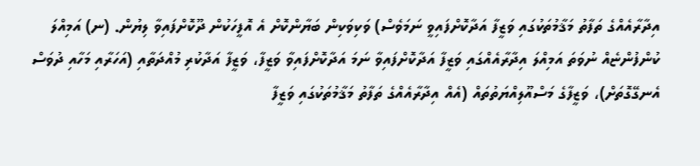އިދާރާއެއްގެ ތަފާތު މަޤާމުތަކުގައި ވަޒީފާ އަދާކޮށްފައިވީ ނަމަވެސް) ވަކިވަކިން ބަޔާންކޮށް އެ އޮފީހަކުން ދޫކޮށްފައިވާ ލިޔުން. (ނ) އަމިއްލަ ކުންފުންޏެއް ނުވަތަ އަމިއްލަ އިދާރާއެއްގައި ވަޒީފާ އަދާކޮށްފައިވާ ނަމަ އަދާކޮށްފައިވާ ވަޒީފާ، ވަޒީފާ އަދާކުރި މުއްދަތާއި (އަހަރާއި މަހާއި ދުވަސް އެނގޭގޮތަށް)، ވަޒީފާގެ މަސްއޫލިއްޔަތުތައް (އެއް އިދާރާއެއްގެ ތަފާތު މަޤާމުތަކުގައި ވަޒީފާ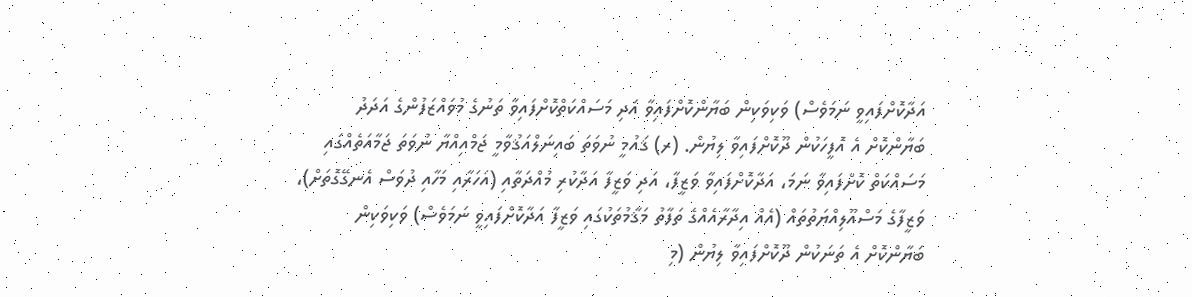އަދާކޮށްފައިވީ ނަމަވެސް) ވަކިވަކިން ބަޔާންކޮށްފައިވާ އަދި މަސައްކަތްކޮށްފައިވާ ތަނުގެ މުވައްޒަފުންގެ އަދަދު ބަޔާންކޮށް އެ އޮފީހަކުން ދޫކޮށްފައިވާ ލިޔުން. (ރ) ޤައުމީ ނުވަތަ ބައިނަލްއަޤުވާމީ ޖަމްއިއްޔާ ނުވަތަ ޖަމާއަތެއްގައި މަސައްކަތް ކޮށްފައިވާ ނަމަ، އަދާކޮށްފައިވާ ވަޒީފާ، އަދި ވަޒީފާ އަދާކުރި މުއްދަތާއި (އަހަރާއި މަހާއި ދުވަސް އެނގޭގޮތަށް)، ވަޒީފާގެ މަސްއޫލިއްޔަތުތައް (އެއް އިދާރާއެއްގެ ތަފާތު މަޤާމުތަކުގައި ވަޒީފާ އަދާކޮށްފައިވީ ނަމަވެސް) ވަކިވަކިން ބަޔާންކޮށް އެ ތަނަކުން ދޫކޮށްފައިވާ ލިޔުން (މި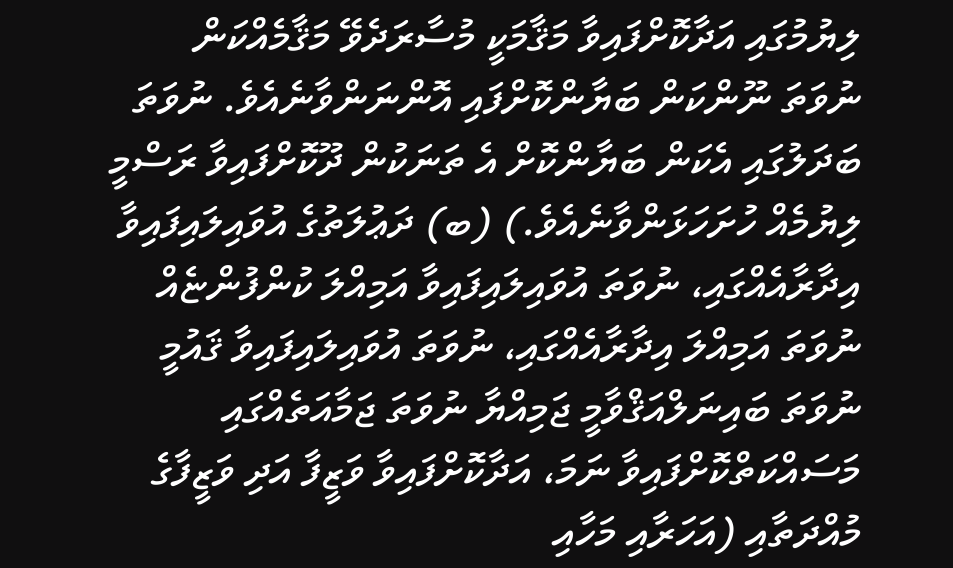ލިޔުމުގައި އަދާކޮށްފައިވާ މަޤާމަކީ މުސާރަދެވޭ މަޤާމެއްކަން ނުވަތަ ނޫންކަން ބަޔާންކޮށްފައި އޮންނަންވާނެއެވެ. ނުވަތަ ބަދަލުގައި އެކަން ބަޔާންކޮށް އެ ތަނަކުން ދޫކޮށްފައިވާ ރަސްމީ ލިޔުމެއް ހުށަހަޅަންވާނެއެވެ.) (ބ) ދަޢުލަތުގެ އުވައިލައިފައިވާ އިދާރާއެއްގައި، ނުވަތަ އުވައިލައިފައިވާ އަމިއްލަ ކުންފުންޏެއް ނުވަތަ އަމިއްލަ އިދާރާއެއްގައި، ނުވަތަ އުވައިލައިފައިވާ ޤައުމީ ނުވަތަ ބައިނަލްއަޤްވާމީ ޖަމިއްޔާ ނުވަތަ ޖަމާއަތެއްގައި މަސައްކަތްކޮށްފައިވާ ނަމަ، އަދާކޮށްފައިވާ ވަޒީފާ އަދި ވަޒީފާގެ މުއްދަތާއި (އަހަރާއި މަހާއި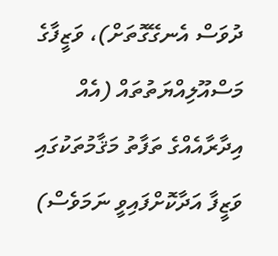ދުވަސް އެނގޭގޮތަށް)، ވަޒީފާގެ މަސްއޫލިއްޔަތުތައް (އެއް އިދާރާއެއްގެ ތަފާތު މަޤާމުތަކުގައި ވަޒީފާ އަދާކޮށްފައިވީ ނަމަވެސް)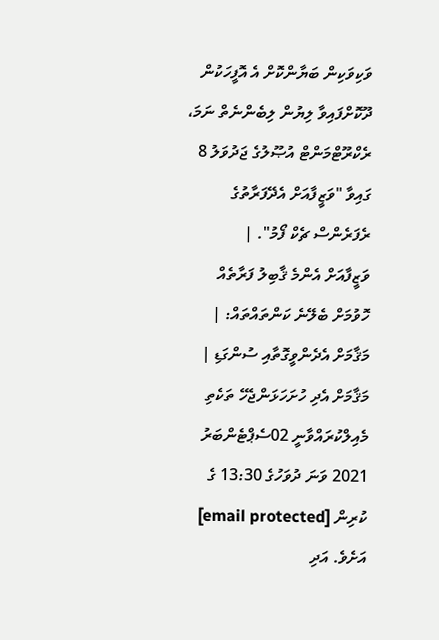ވަކިވަކިން ބަޔާންކޮށް އެ އޮފީހަކުން ދޫކޮށްފައިވާ ލިޔުން ލިބެންނެތް ނަމަ، ރެކްރޫޓްމަންޓް އުޞޫލުގެ ޖަދުވަލު 8 ގައިވާ "ވަޒީފާއަށް އެދޭފަރާތުގެ ރެފަރެންސް ޗެކް ފޯމު". |
ވަޒީފާއަށް އެންމެ ޤާބިލު ފަރާތެއް ހޮވުމަށް ބެލޭނެ ކަންތައްތައް: |
މަޤާމަށް އެދެންވީގޮތާއި ސުންގަޑި |
މަޤާމަށް އެދި ހުށަހަޅަންޖެހޭ ތަކެތި މެއިލްކުރައްވާނީ 02ސެޕްޓެންބަރު 2021 ވަނަ ދުވަހުގެ 13:30 ގެ ކުރިން [email protected] އަށެވެ. އަދި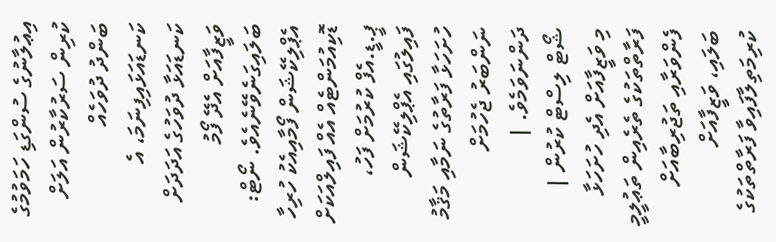އިޢުލާނުގެ ސުންގަޑި ހަމަވުމުގެ ކުރިން ސަރުކާރުން އަލަށް ބަންދު ދުވަހެއް ކަނޑައަޅައިފިނަމަ، އެ ކަނޑައަޅާ ދުވަހުގެ އަދަދަށް ވަޒީފާއަށް އެދޭ ފޯމު ބަލައިގަނެވޭނެއެވެ. ނޯޓް: އެޕްލިކޭޝަން ފޯމާއިއެކު ހުރިހާ ޑޮކިއުމަންޓެއް އެއް ފައިލްއަކަށް ޕީ.ޑީ.އެފް ކުރުމަށް ފަހު، ފައިލުގައި އެޕްލިކޭޝަން ހުށަހަޅާ ފަރާތުގެ ނަމާއި މަޤާމު ނަންބަރު ޖެހުމަށް ދަންނަވަމެވެ. |
ޝޯޓް ލިސްޓް ކުރުން |
މި ވަޒީފާއަށް އެދި ހުށަހަޅާ ފަރާތްތަކުގެ ތެރެއިން ތަޢުލީމީ ފެންވަރާއި ތަޖުރިބާއަށް ބަލައި، ވަޒީފާއަށް ކުރިމަތިލާފައިވާ ފަރާތްތަކުގެ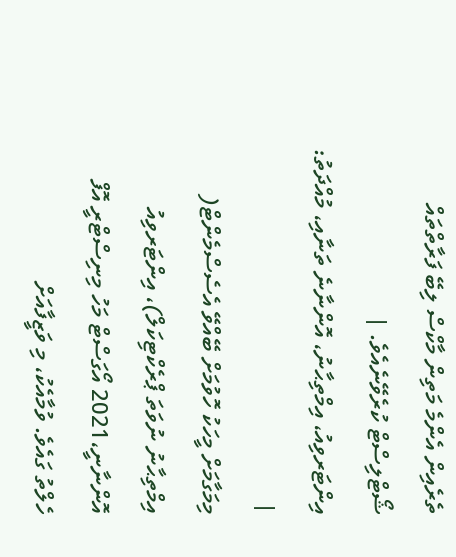ތެރެއިން އެންމެ މަތިން މާކްސް ލިބޭ ފަރާތްތައް ޝޯޓްލިސްޓް ކުރެވޭނެއެވެ. |
އިންޓަރވިއު، އިމްތިޙާނު، އޮންނާނެ ތަނާއި، މުއްދަތު: |
މިމަގާމަށް މީހަކު ހޮވުމަށް ބޭއްވޭ އެސެސްމެންޓް( އިމްތިޙާނު ނުވަތަ ޕްރެކްޓިކަލް)، އިންޓަރވިއު އޮންނާނީ،2021 އޯގަސްޓް މަހު މިނިސްޓްރީ އޮފް ހެލްތު ގައެވެ. ވުމާއެކު، މި ވަޒީފާއަށް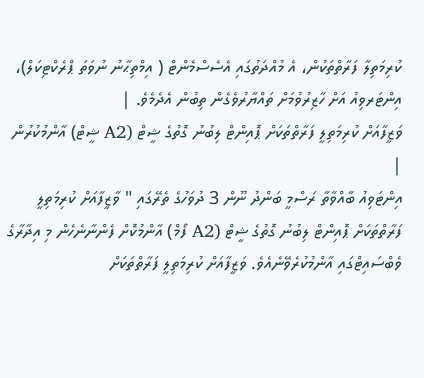ކުރިމަތިލާ ފަރާތްތަކުން، އެ މުއްދަތުގައި އެސެސްމެންޓް ( އިމްތިޙާނު ނުވަތަ ޕްރެކްޓިކަލް)، އިންޓަރވިއު އަށް ހާޒިރުވުމަށް ތައްޔާރުވެގެން ތިބުން އެދެމެވެ. |
ވަޒީފާއަށް ކުރިމަތިލީ ފަރާތްތަކަށް ޕޮއިންޓް ލިބުނު ގޮތުގެ ޝީޓް (A2 ޝީޓް) އާންމުކުރުން |
އިންޓަވިއު ބާއްވާތާ ރަސްމީ ބަންދު ނޫން 3 ދުވަހުގެ ތެރޭގައި " ވާޒީފާއަށް ކުރިމަތިލީ ފަރާތްތަކަށް ޕޮއިންޓް ލިބުނު ގޮތުގެ ޝީޓް (A2 ފޯމް) އާންމުކޮށް ފެންނާނެހެން މި އިދާރާގެ ވެބްސައިޓްގައި އާންމުކުރެވޭނެއެވެ. ވަޒީފާއަށް ކުރިމަތިލީ ފަރާތްތަކަށް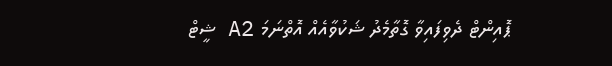ޕޮއިންޓް ދެވިފައިވާ ގޮތާމެދު ޝަކުވާއެއް އޮތްނަމަ A2 ޝީޓް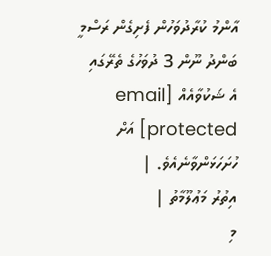އާންމު ކުރާދުވަހުން ފެށިގެން ރަސްމީ ބަންދު ނޫން 3 ދުވަހުގެ ތެރޭގައި އެ ޝަކުވާއެއް [email protected] އަށް ހުށަހަޅަންވާނެއެވެ. |
އިތުރު މަޢުލޫމާތު |
މި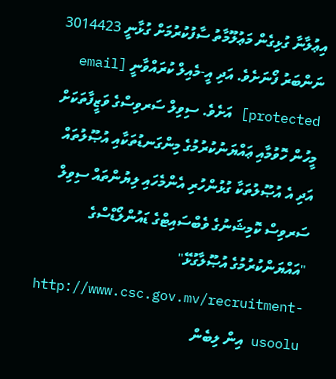އިޢުލާނާ ގުޅިގެން މަޢުލޫމާތު ސާފުކުރުމަށް ގުޅާނީ 3014423 ނަންބަރު ފޯނަށެވެ. އަދި އީ-މެއިލް ކުރައްވާނީ [email protected] އަށެވެ. ސިވިލް ސަރވިސްގެ ވަޒީފާތަކަށް މީހުން ހޮވުމާއި ޢައްޔަނުކުރުމުގެ މިންގަނޑުތަކާއި އުޞޫލުތައް އަދި އެ އުޞޫލުތަކާ ގުޅުންހުރި އެންމެހައި ލިޔުންތައް ސިވިލް ސަރވިސް ކޮމިޝަނުގެ ވެބްސައިޓްގެ ޑައުންލޯޑްސްގެ "އައްޔަންކުރުމުގެ އުޞޫލާގުޅޭ" http://www.csc.gov.mv/recruitment-usoolu އިން ލިބެން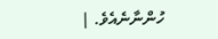ހުންނާނެއެވެ. |